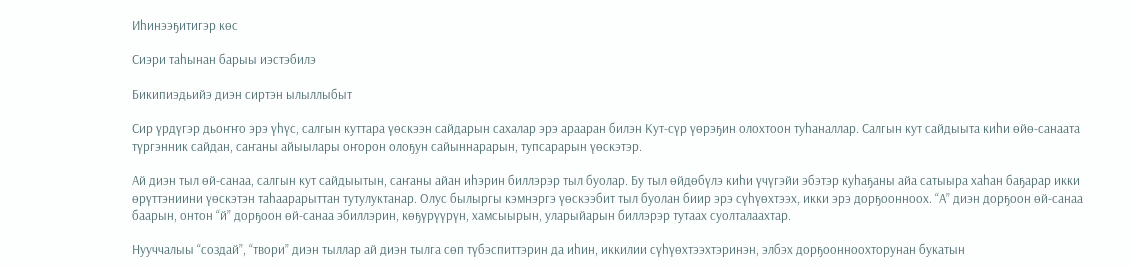Иһинээҕитигэр көс

Сиэри таһынан барыы иэстэбилэ

Бикипиэдьийэ диэн сиртэн ылыллыбыт

Сир үрдүгэр дьоҥҥо эрэ үһүс, салгын куттара үөскээн сайдарын сахалар эрэ арааран билэн Кут-сүр үөрэҕин олохтоон туһаналлар. Салгын кут сайдыыта киһи өйө-санаата түргэнник сайдан, саҥаны айыылары оҥорон олоҕун сайыннарарын, тупсарарын үөскэтэр.

Ай диэн тыл өй-санаа, салгын кут сайдыытын, саҥаны айан иһэрин биллэрэр тыл буолар. Бу тыл өйдөбүлэ киһи үчүгэйи эбэтэр куһаҕаны айа сатыыра хаһан баҕарар икки өрүттэниини үөскэтэн таһаарарыттан тутулуктанар. Олус былыргы кэмнэргэ үөскээбит тыл буолан биир эрэ сүһүөхтээх, икки эрэ дорҕоонноох. “А” диэн дорҕоон өй-санаа баарын, онтон “й” дорҕоон өй-санаа эбиллэрин, көҕүрүүрүн, хамсыырын, уларыйарын биллэрэр тутаах суолталаахтар.

Нууччалыы “создай”, “твори” диэн тыллар ай диэн тылга сөп түбэспиттэрин да иһин, иккилии сүһүөхтээхтэринэн, элбэх дорҕоонноохторунан букатын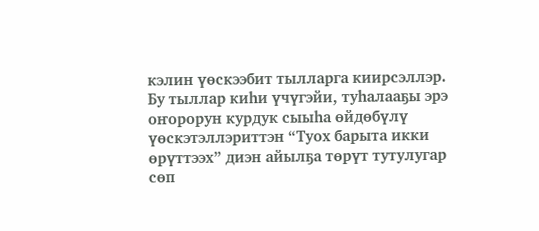кэлин үөскээбит тылларга киирсэллэр. Бу тыллар киһи үчүгэйи, туһалааҕы эрэ оҥорорун курдук сыыһа өйдөбүлү үөскэтэллэриттэн “Туох барыта икки өрүттээх” диэн айылҕа төрүт тутулугар сөп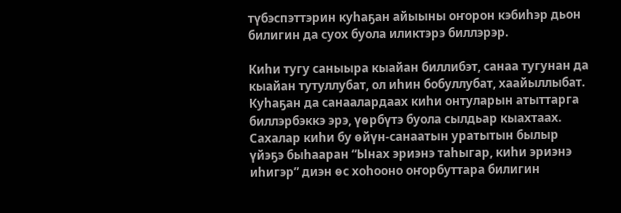түбэспэттэрин куһаҕан айыыны оҥорон кэбиһэр дьон билигин да суох буола иликтэрэ биллэрэр.

Киһи тугу саныыра кыайан биллибэт, санаа тугунан да кыайан тутуллубат, ол иһин бобуллубат, хаайыллыбат. Куһаҕан да санаалардаах киһи онтуларын атыттарга биллэрбэккэ эрэ, үөрбүтэ буола сылдьар кыахтаах. Сахалар киһи бу өйүн-санаатын уратытын былыр үйэҕэ быһааран “Ынах эриэнэ таһыгар, киһи эриэнэ иһигэр” диэн өс хоһооно оҥорбуттара билигин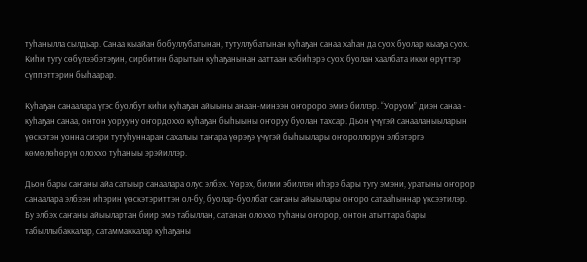туһанылла сылдьар. Санаа кыайан бобуллубатынан, тутуллубатынан куһаҕан санаа хаһан да суох буолар кыаҕа суох. Киһи тугу сөбүлээбэтэҕин, сирбитин барытын куһаҕанынан ааттаан кэбиһэрэ суох буолан хаалбата икки өрүттэр сүппэттэрин быһаарар.

Куһаҕан санаалара үгэс буолбут киһи куһаҕан айыыны анаан-минээн оҥороро эмиэ биллэр. “Уоруом” диэн санаа - куһаҕан санаа, онтон уорууну оҥордоххо куһаҕан быһыыны оҥоруу буолан тахсар. Дьон үчүгэй санааланыыларын үөскэтэн уонна сиэри тутуһуннаран сахалыы таҥара үөрэҕэ үчүгэй быһыылары оҥороллорун элбэтэргэ көмөлөһөрүн олоххо туһаныы эрэйиллэр.

Дьон бары саҥаны айа сатыыр санаалара олус элбэх. Үөрэх, билии эбиллэн иһэрэ бары тугу эмэни, уратыны оҥорор санаалара элбээн иһэрин үөскэтэриттэн ол-бу, буолар-буолбат саҥаны айыылары оҥоро сатааһыннар үксээтилэр. Бу элбэх саҥаны айыылартан биир эмэ табыллан, сатанан олоххо туһаны оҥорор, онтон атыттара бары табыллыбаккалар, сатаммаккалар куһаҕаны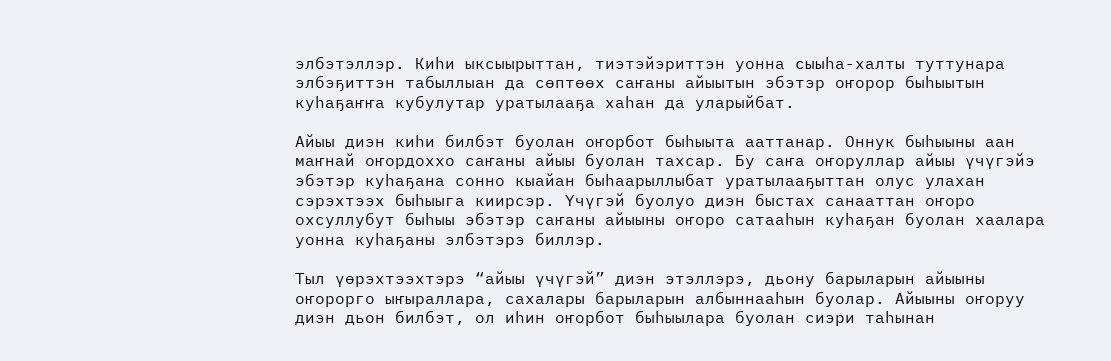элбэтэллэр. Киһи ыксыырыттан, тиэтэйэриттэн уонна сыыһа-халты туттунара элбэҕиттэн табыллыан да сөптөөх саҥаны айыытын эбэтэр оҥорор быһыытын куһаҕаҥҥа кубулутар уратылааҕа хаһан да уларыйбат.

Айыы диэн киһи билбэт буолан оҥорбот быһыыта ааттанар. Оннук быһыыны аан маҥнай оҥордоххо саҥаны айыы буолан тахсар. Бу саҥа оҥоруллар айыы үчүгэйэ эбэтэр куһаҕана сонно кыайан быһаарыллыбат уратылааҕыттан олус улахан сэрэхтээх быһыыга киирсэр. Үчүгэй буолуо диэн быстах санааттан оҥоро охсуллубут быһыы эбэтэр саҥаны айыыны оҥоро сатааһын куһаҕан буолан хаалара уонна куһаҕаны элбэтэрэ биллэр.

Тыл үөрэхтээхтэрэ “айыы үчүгэй” диэн этэллэрэ, дьону барыларын айыыны оҥорорго ыҥыраллара, сахалары барыларын албыннааһын буолар. Айыыны оҥоруу диэн дьон билбэт, ол иһин оҥорбот быһыылара буолан сиэри таһынан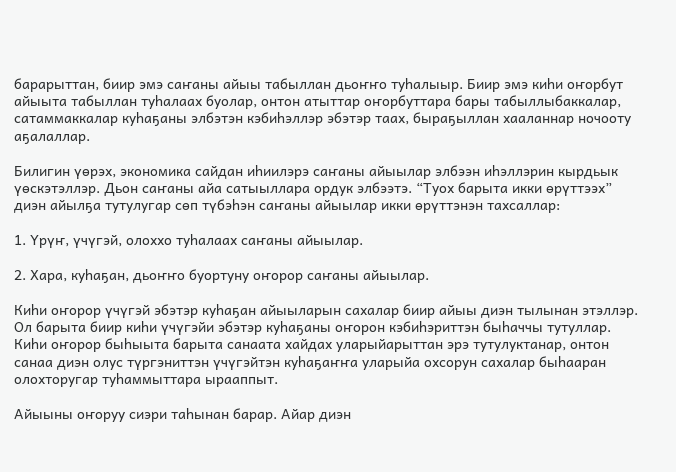барарыттан, биир эмэ саҥаны айыы табыллан дьоҥҥо туһалыыр. Биир эмэ киһи оҥорбут айыыта табыллан туһалаах буолар, онтон атыттар оҥорбуттара бары табыллыбаккалар, сатаммаккалар куһаҕаны элбэтэн кэбиһэллэр эбэтэр таах, быраҕыллан хааланнар ночооту аҕалаллар.

Билигин үөрэх, экономика сайдан иһиилэрэ саҥаны айыылар элбээн иһэллэрин кырдьык үөскэтэллэр. Дьон саҥаны айа сатыыллара ордук элбээтэ. “Туох барыта икки өрүттээх” диэн айылҕа тутулугар сөп түбэһэн саҥаны айыылар икки өрүттэнэн тахсаллар:

1. Үрүҥ, үчүгэй, олоххо туһалаах саҥаны айыылар.

2. Хара, куһаҕан, дьоҥҥо буортуну оҥорор саҥаны айыылар.

Киһи оҥорор үчүгэй эбэтэр куһаҕан айыыларын сахалар биир айыы диэн тылынан этэллэр. Ол барыта биир киһи үчүгэйи эбэтэр куһаҕаны оҥорон кэбиһэриттэн быһаччы тутуллар. Киһи оҥорор быһыыта барыта санаата хайдах уларыйарыттан эрэ тутулуктанар, онтон санаа диэн олус түргэниттэн үчүгэйтэн куһаҕаҥҥа уларыйа охсорун сахалар быһааран олохторугар туһаммыттара ырааппыт.

Айыыны оҥоруу сиэри таһынан барар. Айар диэн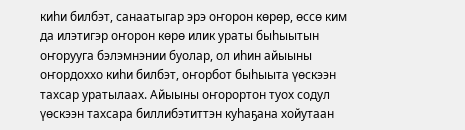киһи билбэт, санаатыгар эрэ оҥорон көрөр, өссө ким да илэтигэр оҥорон көрө илик ураты быһыытын оҥорууга бэлэмнэнии буолар, ол иһин айыыны оҥордоххо киһи билбэт, оҥорбот быһыыта үөскээн тахсар уратылаах. Айыыны оҥорортон туох содул үөскээн тахсара биллибэтиттэн куһаҕана хойутаан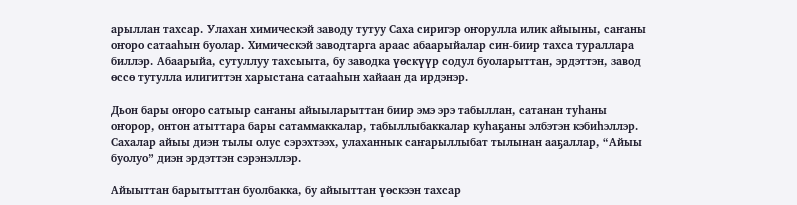арыллан тахсар. Улахан химическэй заводу тутуу Саха сиригэр оҥорулла илик айыыны, саҥаны оҥоро сатааһын буолар. Химическэй заводтарга араас абаарыйалар син-биир тахса тураллара биллэр. Абаарыйа, сутуллуу тахсыыта, бу заводка үөскүүр содул буоларыттан, эрдэттэн, завод өссө тутулла илигиттэн харыстана сатааһын хайаан да ирдэнэр.

Дьон бары оҥоро сатыыр саҥаны айыыларыттан биир эмэ эрэ табыллан, сатанан туһаны оҥорор, онтон атыттара бары сатаммаккалар, табыллыбаккалар куһаҕаны элбэтэн кэбиһэллэр. Сахалар айыы диэн тылы олус сэрэхтээх, улаханнык саҥарыллыбат тылынан ааҕаллар, “Айыы буолуо” диэн эрдэттэн сэрэнэллэр.

Айыыттан барытыттан буолбакка, бу айыыттан үөскээн тахсар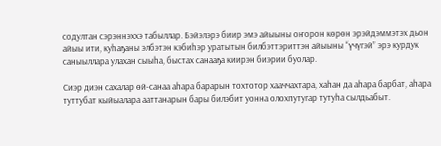содултан сэрэннэххэ табыллар. Бэйэлэрэ биир эмэ айыыны оҥорон көрөн эрэйдэммэтэх дьон айыы ити, куһаҕаны элбэтэн кэбиһэр уратытын билбэттэриттэн айыыны “үчүгэй” эрэ курдук саныыллара улахан сыыһа, быстах санааҕа киирэн биэрии буолар.

Сиэр диэн сахалар өй-санаа аһара барарын тохтотор хааччахтара, хаһан да аһара барбат, аһара туттубат кыйыалара ааттанарын бары билэбит уонна олохпутугар тутуһа сылдьабыт.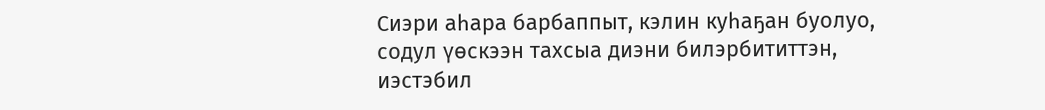Сиэри аһара барбаппыт, кэлин куһаҕан буолуо, содул үөскээн тахсыа диэни билэрбититтэн, иэстэбил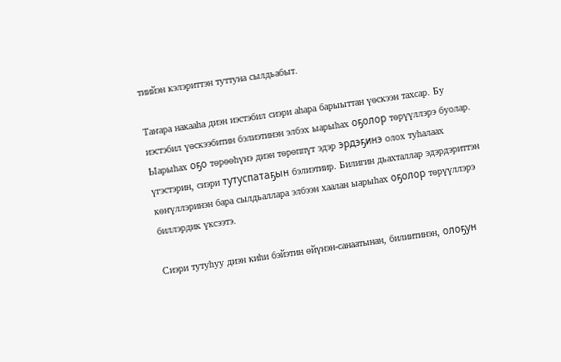тиийэн кэлэриттэн туттуна сылдьабыт.

Таҥара накааһа диэн иэстэбил сиэри аһара барыыттан үөскээн тахсар. Бу иэстэбил үөскээбитин бэлиэтинэн элбэх ыарыһах оҕолор төрүүллэрэ буолар. Ыарыһах оҕо төрөөһүнэ диэн төрөппүт эдэр эрдэҕинэ олох туһалаах үгэстэрин, сиэри тутуспатаҕын бэлиэтиир. Билигин дьахталлар эдэрдэриттэн көҥүллэринэн бара сылдьаллара элбээн хаалан ыарыһах оҕолор төрүүллэрэ биллэрдик үксээтэ.

Сиэри тутуһуу диэн киһи бэйэтин өйүнэн-санаатынан, билиитинэн, олоҕун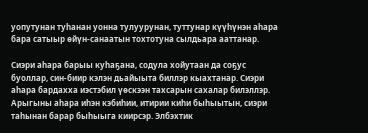уопутунан туһанан уонна тулуурунан, туттунар күүһүнэн аһара бара сатыыр өйүн-санаатын тохтотуна сылдьара ааттанар.

Сиэри аһара барыы куһаҕана, содула хойутаан да соҕус буоллар, син-биир кэлэн дьайыыта биллэр кыахтанар. Сиэри аһара бардахха иэстэбил үөскээн тахсарын сахалар билэллэр. Арыгыны аһара иһэн кэбиһии, итирии киһи быһыытын, сиэри таһынан барар быһыыга киирсэр. Элбэхтик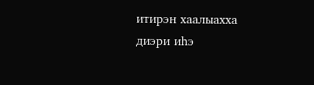итирэн хаалыахха диэри иһэ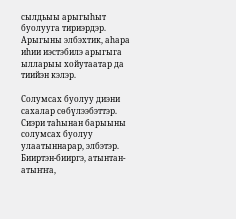сылдьыы арыгыһыт буолууга тириэрдэр. Арыгыны элбэхтик, аһара иһии иэстэбилэ арыгыга ылларыы хойутаатар да тиийэн кэлэр.

Солумсах буолуу диэни сахалар сөбүлээбэттэр. Сиэри таһынан барыыны солумсах буолуу улаатыннарар, элбэтэр. Бииртэн-бииргэ, атынтан-атыҥҥа,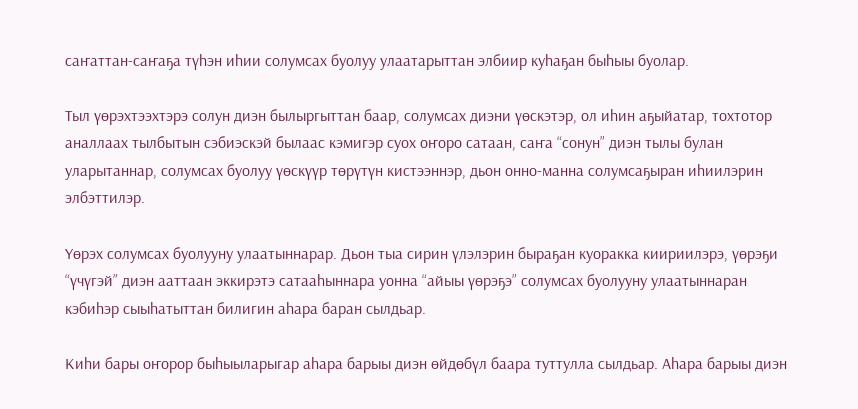саҥаттан-саҥаҕа түһэн иһии солумсах буолуу улаатарыттан элбиир куһаҕан быһыы буолар.

Тыл үөрэхтээхтэрэ солун диэн былыргыттан баар, солумсах диэни үөскэтэр, ол иһин аҕыйатар, тохтотор аналлаах тылбытын сэбиэскэй былаас кэмигэр суох оҥоро сатаан, саҥа “сонун” диэн тылы булан уларытаннар, солумсах буолуу үөскүүр төрүтүн кистээннэр, дьон онно-манна солумсаҕыран иһиилэрин элбэттилэр.

Үөрэх солумсах буолууну улаатыннарар. Дьон тыа сирин үлэлэрин быраҕан куоракка киириилэрэ, үөрэҕи “үчүгэй” диэн ааттаан эккирэтэ сатааһыннара уонна “айыы үөрэҕэ” солумсах буолууну улаатыннаран кэбиһэр сыыһатыттан билигин аһара баран сылдьар.

Киһи бары оҥорор быһыыларыгар аһара барыы диэн өйдөбүл баара туттулла сылдьар. Аһара барыы диэн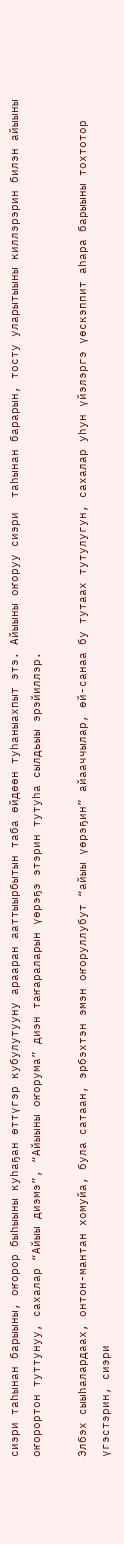сиэри таһынан барыыны, оҥорор быһыыны куһаҕан өттүгэр кубулутууну арааран ааттыырбытын таба өйдөөн туһаныахпыт этэ. Айыыны оҥоруу сиэри  таһынан барарын, тосту уларытыыны киллэрэрин билэн айыыны оҥорортон туттунуу, сахалар “Айыы диэмэ”, “Айыыны оҥорума” диэн таҥараларын үөрэҕэ этэрин тутуһа сылдьыы эрэйиллэр.

Элбэх сыыһалардаах, онтон-мантан хомуйа, була сатаан, эрбэхтэн эмэн оҥоруллубут “айыы үөрэҕин” айааччылар, өй-санаа бу тутаах тутулугун, сахалар уһун үйэлэргэ үөскэппит аһара барыыны тохтотор үгэстэрин, сиэри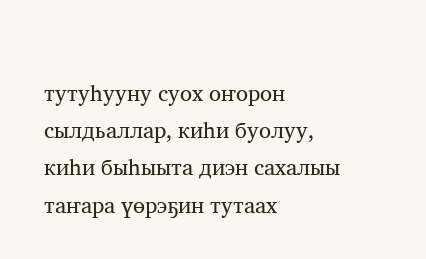тутуһууну суох оҥорон сылдьаллар, киһи буолуу, киһи быһыыта диэн сахалыы таҥара үөрэҕин тутаах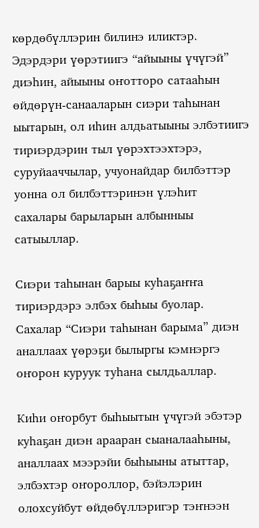көрдөбүллэрин билинэ иликтэр. Эдэрдэри үөрэтиигэ “айыыны үчүгэй” диэһин, айыыны оҥотторо сатааһын өйдөрүн-санааларын сиэри таһынан ыытарын, ол иһин алдьатыыны элбэтиигэ тириэрдэрин тыл үөрэхтээхтэрэ, суруйааччылар, учуонайдар билбэттэр уонна ол билбэттэринэн үлэһит сахалары барыларын албынныы сатыыллар.

Сиэри таһынан барыы куһаҕаҥҥа тириэрдэрэ элбэх быһыы буолар. Сахалар “Сиэри таһынан барыма” диэн аналлаах үөрэҕи былыргы кэмнэргэ оҥорон куруук туһана сылдьаллар.

Киһи оҥорбут быһыытын үчүгэй эбэтэр куһаҕан диэн арааран сыаналааһыны, аналлаах мээрэйи быһыыны атыттар, элбэхтэр оҥороллор, бэйэлэрин олохсуйбут өйдөбүллэригэр тэҥнээн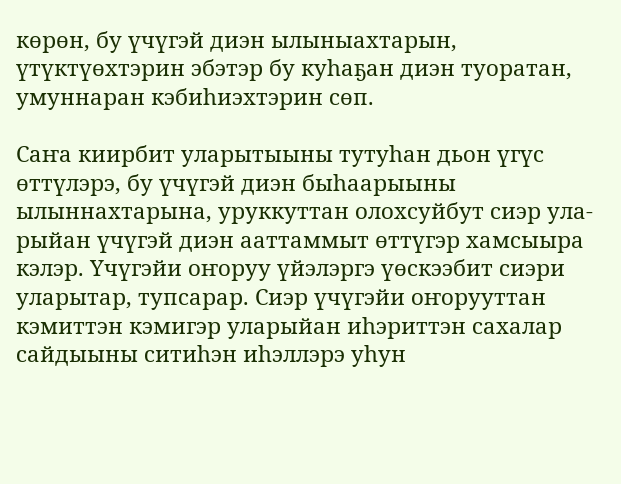көрөн, бу үчүгэй диэн ылыныахтарын, үтүктүөхтэрин эбэтэр бу куһаҕан диэн туоратан, умуннаран кэбиһиэхтэрин сөп.

Саҥа киирбит уларытыыны тутуһан дьон үгүс өттүлэрэ, бу үчүгэй диэн быһаарыыны ылыннахтарына, уруккуттан олохсуйбут сиэр ула-рыйан үчүгэй диэн ааттаммыт өттүгэр хамсыыра кэлэр. Үчүгэйи оҥоруу үйэлэргэ үөскээбит сиэри уларытар, тупсарар. Сиэр үчүгэйи оҥорууттан кэмиттэн кэмигэр уларыйан иһэриттэн сахалар сайдыыны ситиһэн иһэллэрэ уһун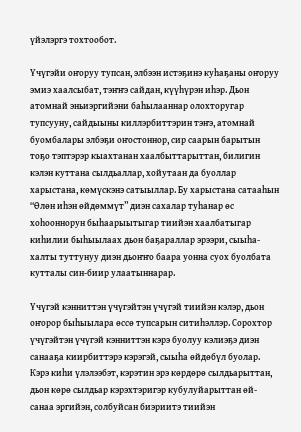үйэлэргэ тохтообот.

Үчүгэйи оҥоруу тупсан, элбээн истэҕинэ куһаҕаны оҥоруу эмиэ хаалсыбат, тэҥҥэ сайдан, күүһүрэн иһэр. Дьон атомнай эньиэргийэни баһылааннар олохторугар тупсууну, сайдыыны киллэрбиттэрин тэҥэ, атомнай буомбалары элбэҕи оҥостоннор, сир саарын барытын тоҕо тэптэрэр кыахтанан хаалбыттарыттан, билигин кэлэн куттана сылдьаллар, хойутаан да буоллар харыстана, көмүскэнэ сатыыллар. Бу харыстана сатааһын “Өлөн иһэн өйдөммүт” диэн сахалар туһанар өс хоһооннорун быһаарыытыгар тиийэн хаалбатыгар киһилии быһыылаах дьон баҕараллар эрээри, сыыһа-халты туттунуу диэн дьоҥҥо баара уонна суох буолбата кутталы син-биир улаатыннарар.

Үчүгэй кэнниттэн үчүгэйтэн үчүгэй тиийэн кэлэр, дьон оҥорор быһыылара өссө тупсарын ситиһэллэр. Сорохтор үчүгэйтэн үчүгэй кэнниттэн кэрэ буолуу кэлиэҕэ диэн санааҕа киирбиттэрэ кэрэгэй, сыыһа өйдөбүл буолар. Кэрэ киһи үлэлээбэт, кэрэтин эрэ көрдөрө сылдьарыттан, дьон көрө сылдьар кэрэхтэригэр кубулуйарыттан өй-санаа эргийэн, солбуйсан биэриитэ тиийэн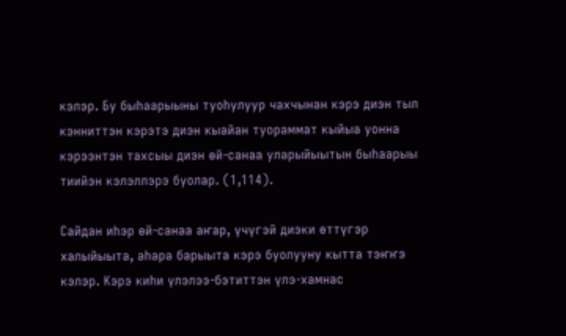кэлэр. Бу быһаарыыны туоһулуур чахчынан кэрэ диэн тыл кэнниттэн кэрэтэ диэн кыайан туораммат кыйыа уонна кэрээнтэн тахсыы диэн өй-санаа уларыйыытын быһаарыы тиийэн кэлэллэрэ буолар. (1,114).

Сайдан иһэр өй-санаа аҥар, үчүгэй диэки өттүгэр халыйыыта, аһара барыыта кэрэ буолууну кытта тэҥҥэ кэлэр. Кэрэ киһи үлэлээ-бэтиттэн үлэ-хамнас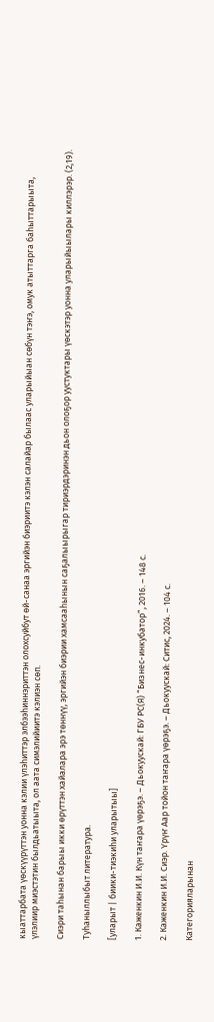кыаттарбата үөскүүрүттэн уонна кэлии үлэһиттэр элбээһиннэриттэн олохсуйбут өй-санаа эргийэн биэриитэ кэлэн салайар былаас уларыйыан сөбүн тэҥэ, омук атыттарга баһыттарыыта, үлэлиир миэстэтин былдьатыыта, ол аата симэлийиитэ кэлиэн сөп.

Сиэри таһынан барыы икки өрүттэн хайалара эрэ төннүү, эргийэн биэрии хамсааһынын саҕалыырыгар тириэрдэринэн дьон олоҕор уустуктары үөскэтэр уонна уларыйыылары киллэрэр. (2,19).

Туһаныллыбыт литература.

[уларыт | биики-тиэкиһи уларытыы]

1. Каженкин И.И. Күн таҥара үөрэҕэ. – Дьокуускай: ГБУ РС(Я) “Бизнес-инкубатор”, 2016. – 148 с.

2. Каженкин И.И. Сиэр. Үрүҥ Аар тойон таҥара үөрэҕэ. – Дьокуускай: Ситис, 2024. – 104 с.

Категорияларынан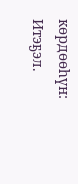көрдөөһүн: Итэҕэл.